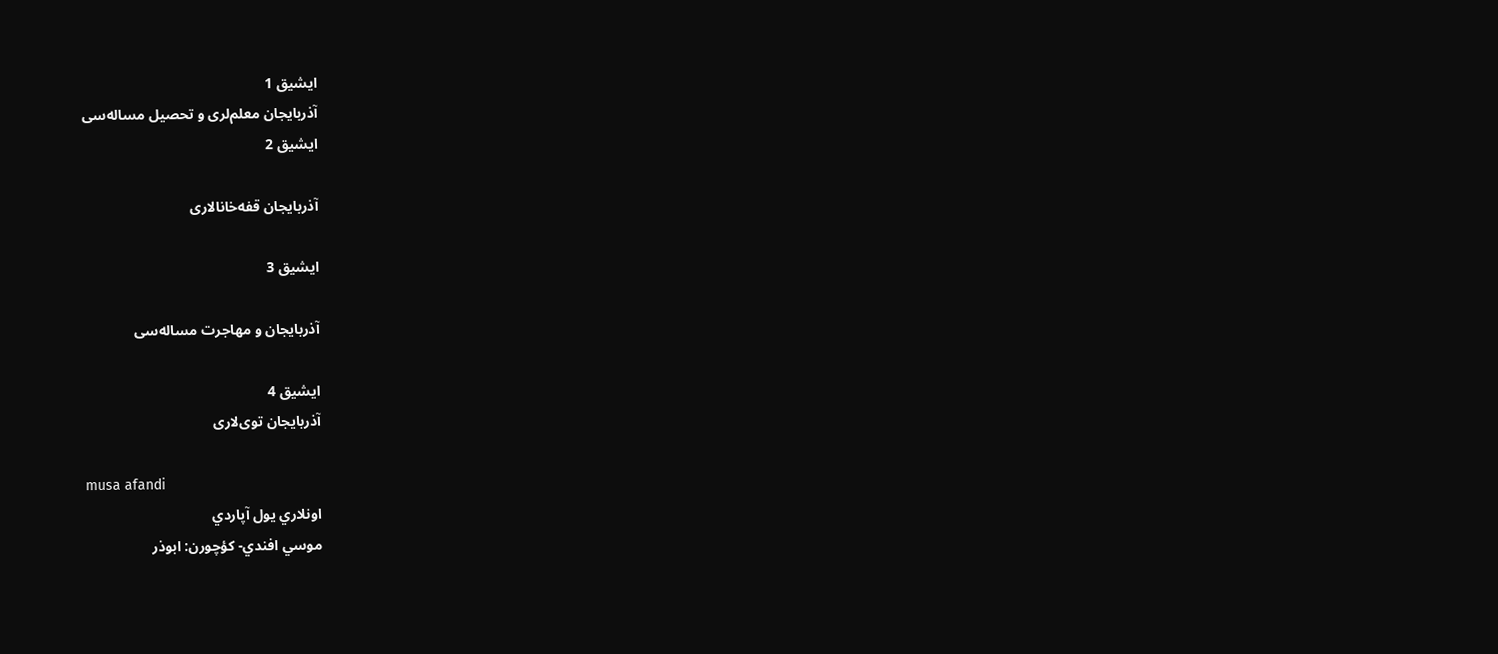ایشیق 1
آذربایجان معلم‌لری و تحصیل مساله‌سی
ایشیق 2

آذربایجان قفه‌خانالاری

ایشیق 3

آذربایجان و مهاجرت مساله‌سی

ایشیق 4
آذربایجان توی‌لاری

musa afandi
اونلاري يول آپاردي
موسي افندي- كؤچورن: ابوذر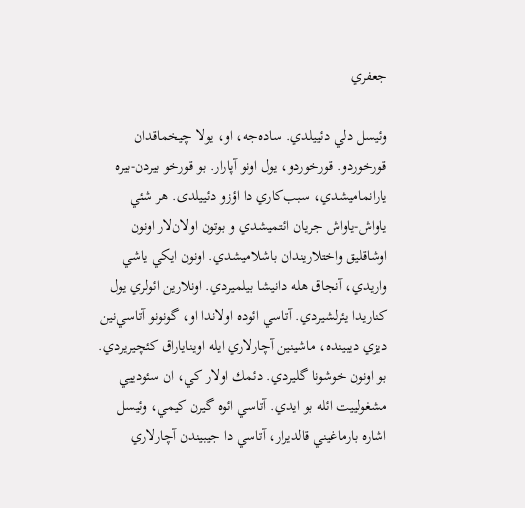جعفري

وئيسل دلي دئيیلدي. ساده‌جه، او، يولا چيخماقدان قورخوردو. قورخوردو، يول اونو آپارار. بو قورخو بيردن-بيره يارانماميشدي، سبب‌كاري دا اؤزو دئییلدی. هر شئي ياواش-ياواش جريان ائتميشدي و بوتون اولان‌لار اونون اوشاقليق واختلاريندان باشلاميشدي. اونون ايكي ياشي واريدي، آنجاق هله دانيشا بيلميردي. اونلارين ائولري يول كناريدا يئرلشيردي. آتاسي ائوده اولاندا او، گونونو آتاسي‌نين ديزي ديبينده، ماشينين آچارلاري ايله اويناياراق كئچيريردي. بو اونون خوشونا گليردي. دئمك اولار كي، ان سئودييي مشغولييت ائله بو ايدي. آتاسي ائوه گيرن كيمي، وئيسل اشاره بارماغيني قالديرار، آتاسي دا جيبيندن آچارلاري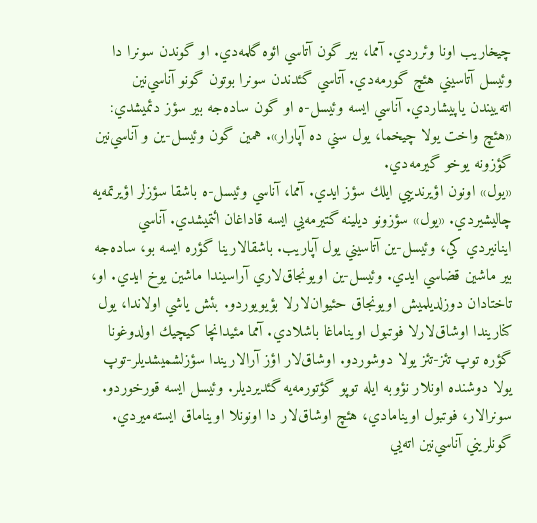چيخاريب اونا وئرردي. آمما، بير گون آتاسي ائوه گلمه‌دي. او گوندن سونرا دا وئيسل آتاسيني هئچ گورمه‌دي. آتاسي گئدندن سونرا بوتون گونو آناسي‌نين اته‌ييندن ياپيشاردي. آناسي ايسه وئيسل-ه او گون ساده‌جه بير سؤز دئميشدي: «هئچ واخت يولا چيخما، يول سني ده آپارار». همين گون وئيسل-ين و آناسي‌نين گؤزونه يوخو گيرمه‌دي.
«يول» اونون اؤيرندييي ايلك سؤز ايدي. آمما، آناسي وئيسل-ه باشقا سؤزلر اؤيرتمه‌يه چاليشيردي. «يول» سؤزونو ديلينه گتيرمه‌يي ايسه قاداغان ائتميشدي. آناسي اينانيردي كي، وئيسل-ين آتاسيني يول آپاريب. باشقالارينا گؤره ايسه بو، ساده‌جه بير ماشين قضاسي ايدي. وئيسل-ين اويونجاق‌لاري آراسيندا ماشين يوخ ايدي. او، تاختادان دوزلديلميش اويونجاق حئيوان‌لارلا بؤيويوردو. بئش ياشي اولاندا، يول كناريندا اوشاق‌لارلا فوتبول اويناماغا باشلادي. آمما مئيدانچا كيچيك اولدوغونا گؤره توپ تئز-تئز يولا دوشوردو. اوشاق‌لار اؤز آرالاريندا سؤزلشميشديلر-توپ يولا دوشنده اونلار نؤوبه ايله توپو گؤتورمه‌يه گئديرديلر. وئيسل ايسه قورخوردو. سونرالار، فوتبول اوينامادي، هئچ اوشاق‌لار‌ دا اونونلا اويناماق ايسته‌ميردي. گونلريني آناسي‌نين اته‌يي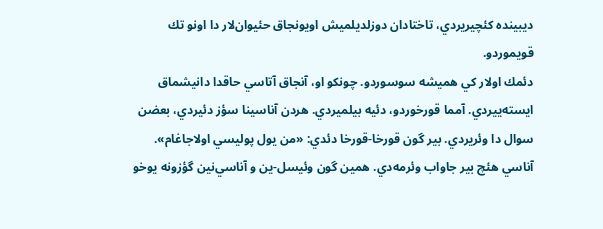ديبينده كئچيريردي، تاختادان دوزلديلميش اويونجاق حئيوان‌لار دا اونو تك قويموردو.
دئمك اولار كي هميشه سوسوردو. چونكو او، آنجاق آتاسي حاقدا دانيشماق ايسته‌ييردي. آمما قورخوردو، دئيه بيلميردي. هردن آناسينا سؤز دئيردي، بعضن سوال دا وئريردي. بير گون قورخا-قورخا دئدي: «من يول پوليسي اولاجاغام». آناسي هئچ بير جاواب وئرمه‌دي. همين گون وئيسل-ين و آناسي‌نين گؤزونه يوخو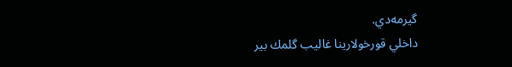گيرمه‌دي.
داخلي قورخولارينا غاليب گلمك بير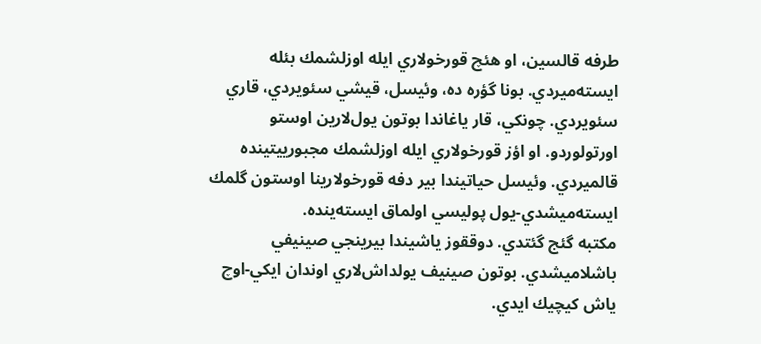طرفه قالسين، او هئچ قورخولاري ايله اوزلشمك بئله ايسته‌ميردي. بونا گؤره ده، وئيسل، قيشي سئويردي، قاري سئويردي. چونكي، قار ياغاندا بوتون يول‌لارين اوستو اورتولوردو. او اؤز قورخولاري ايله اوزلشمك مجبورييتينده قالميردي. وئيسل حياتيندا بير دفه قورخولارينا اوستون گلمك ايسته‌ميشدي-يول پوليسي اولماق ايسته‌ينده.
مكتبه گئج گئتدي. دوققوز ياشيندا بيرينجي صينيفي باشلاميشدي. بوتون صينيف يولداش‌لاري اوندان ايكي-اوچ ياش كيچيك ايدي.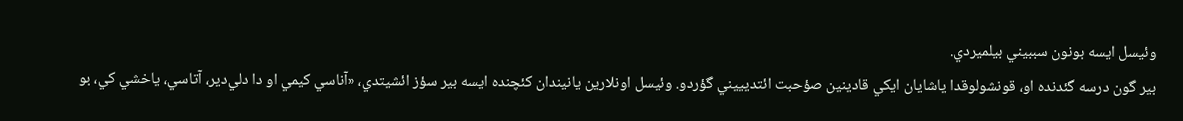وئیسل ايسه بونون سببيني بيلميردي.
بير گون درسه گئدنده او، قونشولوقدا ياشايان ايكي قادينين صؤحبت ائتديييني گؤردو. وئيسل اونلارين يانيندان كئچنده ايسه بير سؤز ائشيتدي، «آناسي كيمي او دا دلي‌دير، آتاسي، ياخشي كي، بو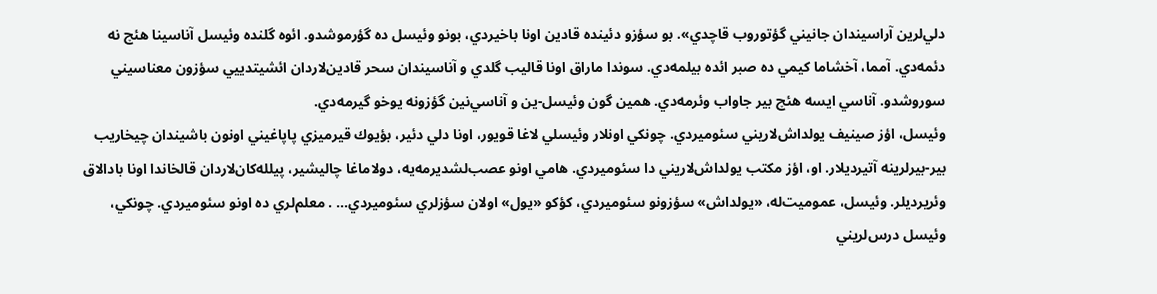دلي‌لرين آراسيندان جانيني گؤتوروب قاچدي». بو سؤزو دئينده قادين اونا باخيردي، بونو وئيسل ده گؤرموشدو. ائوه گلنده وئيسل آناسينا هئچ نه دئمه‌دي. آمما، آخشاما كيمي ده صبر ائده بيلمه‌دي. سوندا ماراق اونا قاليب گلدي و آناسيندان سحر قادين‌لاردان ائشيتدييي سؤزون معناسيني سوروشدو. آناسي ايسه هئچ بير جاواب وئرمه‌دي. همين گون وئيسل-ين و آناسي‌نين گؤزونه يوخو گيرمه‌دي.
وئيسل، اؤز صينيف يولداش‌لاريني سئوميردي. چونكي اونلار وئيسلي لاغا قويور، اونا دلي دئير، بؤيوك قيرميزي پاپاغيني اونون باشيندان چيخاريب بير-بيرلرينه آتيرديلار. او، اؤز مكتب يولداش‌لاريني دا سئوميردي. هامي اونو عصب‌لشديرمه‌يه، دولاماغا چاليشير، پيلله‌كان‌لاردان قالخاندا اونا بادالاق وئريرديلر. وئيسل، عموميت‌له، «يولداش» سؤزونو سئوميردي، كؤكو «يول» اولان سؤزلري سئوميردي… . معلم‌لري ده اونو سئوميردي. چونكي، وئيسل درس‌لريني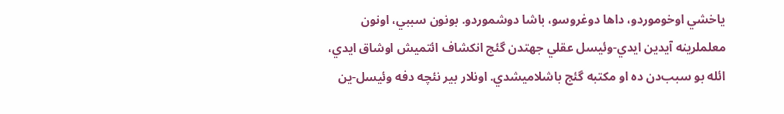ياخشي اوخوموردو، داها دوغروسو، باشا دوشموردو. بونون سببي، اونون معلملرينه آيدين ايدي-وئيسل عقلي جهتدن گئج انكشاف ائتميش اوشاق ايدي، ائله بو سبب‌دن ده او مكتبه گئج باشلاميشدي. اونلار بير نئچه دفه وئيسل-ين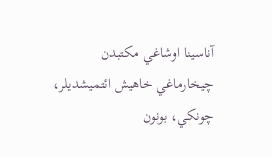آناسينا اوشاغي مكتبدن چيخارماغي خاهيش ائتميشديلر، چونكي، بونون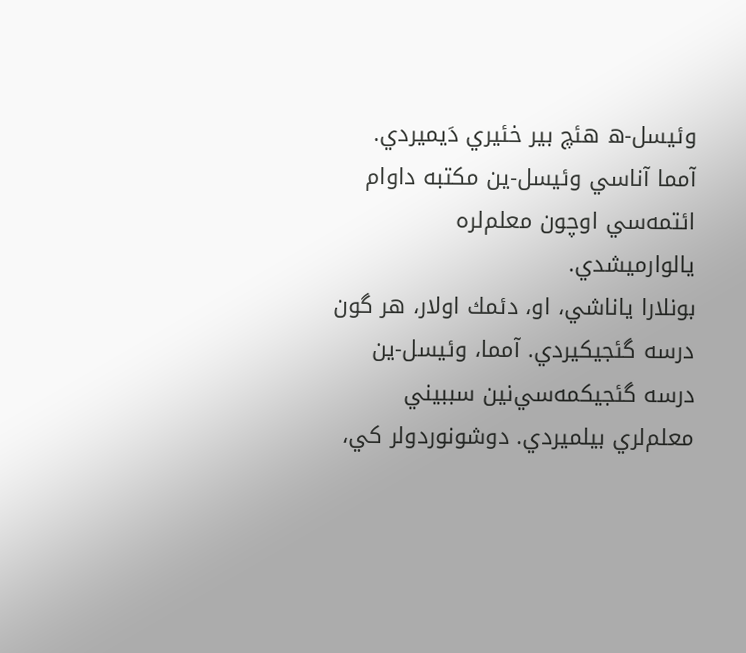وئيسل-ه هئچ بير خئيري دَيميردي. آمما آناسي وئيسل-ين مكتبه داوام ائتمه‌سي اوچون معلم‌لره يالوارميشدي.
بونلارا ياناشي، او، دئمك اولار، هر گون درسه گئجيكيردي. آمما، وئيسل-ين درسه گئجيكمه‌‌سي‌نين سببيني معلم‌لري بيلميردي. دوشونوردولر كي،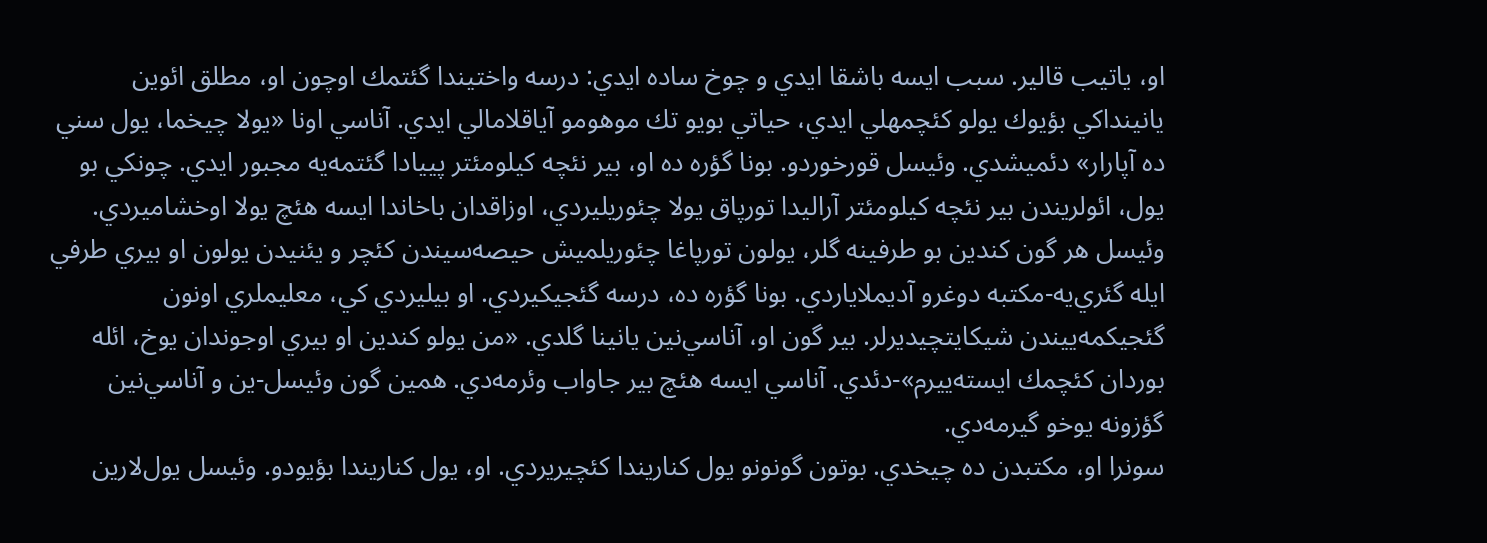او، ياتيب قالير. سبب ايسه باشقا ايدي و چوخ ساده ايدي: درسه واختيندا گئتمك اوچون او، مطلق ائوين يانينداكي بؤيوك يولو كئچمهلي ايدي، حياتي بويو تك موهومو آياقلامالي ايدي. آناسي اونا «يولا چيخما، يول سني ده آپارار» دئميشدي. وئيسل قورخوردو. بونا گؤره ده او، بير نئچه كيلومئتر پييادا گئتمه‌يه مجبور ايدي. چونكي بو يول، ائولريندن بير نئچه كيلومئتر آراليدا تورپاق يولا چئوريليردي، اوزاقدان باخاندا ايسه هئچ يولا اوخشاميردي. وئيسل هر گون كندين بو طرفينه گلر، يولون تورپاغا چئوريلميش حيصه‌سيندن كئچر و يئنيدن يولون او بيري طرفي ايله گئري‌يه-مكتبه دوغرو آديملاياردي. بونا گؤره ده، درسه گئجيكيردي. او بيليردي كي، معليملري اونون گئجيكمه‌ييندن شيكايتچيديرلر. بير گون او، آناسي‌نين يانينا گلدي. «من يولو كندين او بيري اوجوندان يوخ، ائله بوردان كئچمك ايسته‌ييرم»-دئدي. آناسي ايسه هئچ بير جاواب وئرمه‌دي. همين گون وئيسل-ين و آناسي‌نين گؤزونه يوخو گيرمه‌دي.
سونرا او، مكتبدن ده چيخدي. بوتون گونونو يول كناريندا كئچيريردي. او، يول كناريندا بؤيودو. وئيسل يول‌لارين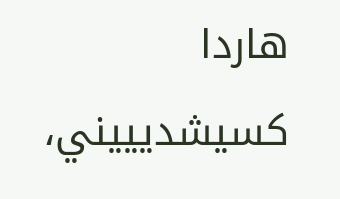هاردا كسيشديييني،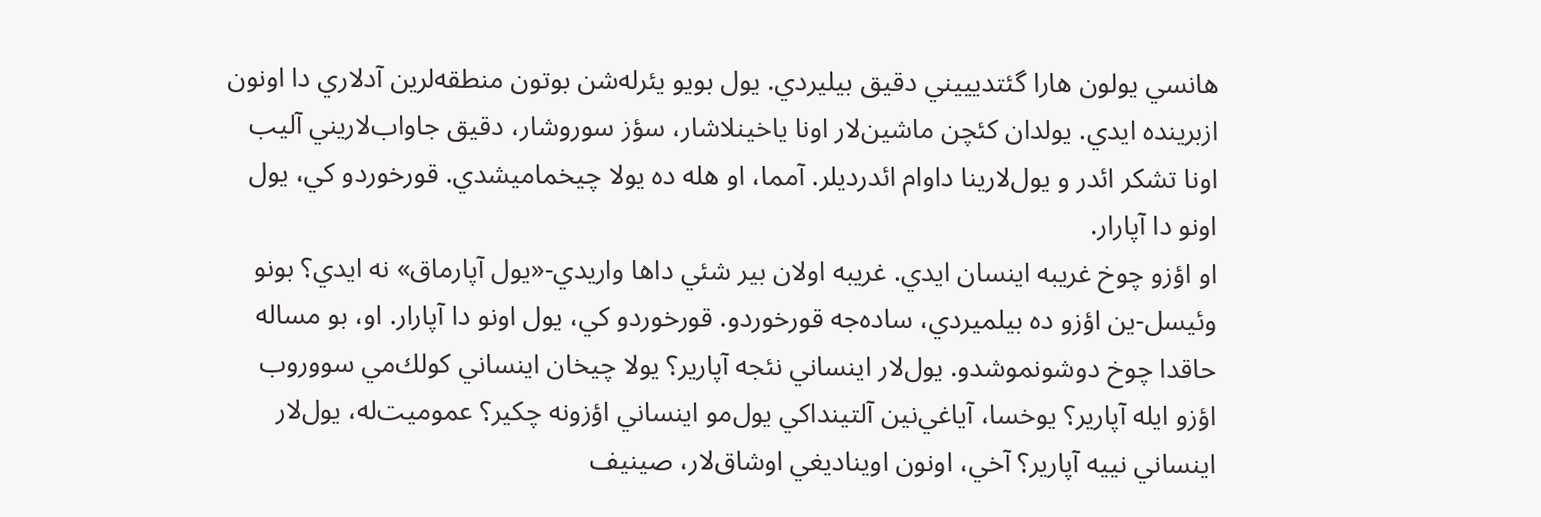هانسي يولون هارا گئتديييني دقيق بيليردي. يول بويو يئرله‌شن بوتون منطقه‌لرين آدلاري دا اونون ازبرينده ايدي. يولدان كئچن ماشين‌لار اونا ياخينلاشار، سؤز سوروشار، دقيق جاواب‌لاريني آليب اونا تشكر ائدر و يول‌لارينا داوام ائدرديلر. آمما، او هله ده يولا چيخماميشدي. قورخوردو كي، يول اونو دا آپارار.
او اؤزو چوخ غريبه اينسان ايدي. غريبه اولان بير شئي داها واريدي-«يول آپارماق» نه ايدي؟ بونو وئيسل-ين اؤزو ده بيلميردي، ساده‌جه قورخوردو. قورخوردو كي، يول اونو دا آپارار. او، بو مساله حاقدا چوخ دوشونموشدو. يول‌لار اينساني نئجه آپارير؟ يولا چيخان اينساني كولك‌مي سووروب اؤزو ايله آپارير؟ يوخسا، آياغي‌نين آلتينداكي يول‌مو اينساني اؤزونه چكير؟ عموميت‌له، يول‌لار اينساني نييه آپارير؟ آخي، اونون اويناديغي اوشاق‌لار، صينيف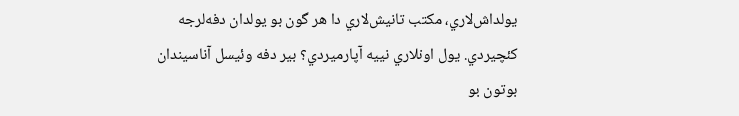يولداش‌لاري، مكتب تانيش‌لاري دا هر گون بو يولدان دفه‌لرجه كئچيردي. يول اونلاري نييه آپارميردي؟ بير دفه وئيسل آناسيندان بوتون بو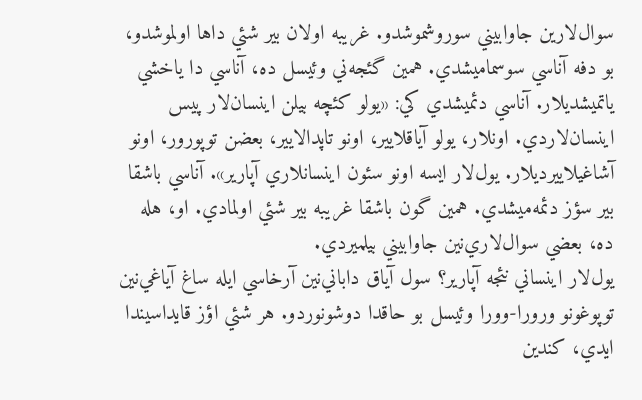سوال‌لارين جاوابيني سوروشموشدو. غريبه اولان بير شئي داها اولموشدو، بو دفه آناسي سوسماميشدي. همين گئجه‌ني وئيسل ده، آناسي دا ياخشي ياتميشديلار. آناسي دئميشدي كي: «يولو كئچه بيلن اينسان‌لار پيس اينسان‌لاردي. اونلار، يولو آياقلايير، اونو تاپدالايير، بعضن توپورور، اونو آشاغيلاييرديلار. يول‌لار ايسه اونو سئون اينسان‍لاري آپارير». آناسي باشقا بير سؤز دئمه‌ميشدي. همين گون باشقا غريبه بير شئي اولمادي. او، هله ده، بعضي سوال‌لاري‌نين جاوابيني بيلميردي.
يول‌لار اينساني نئجه آپارير؟ سول آياق داباني‌نين آرخاسي ايله ساغ آياغي‌نين توپوغونو ورورا-وورا وئيسل بو حاقدا دوشونوردو. هر شئي اؤز قايداسيندا ايدي، كندين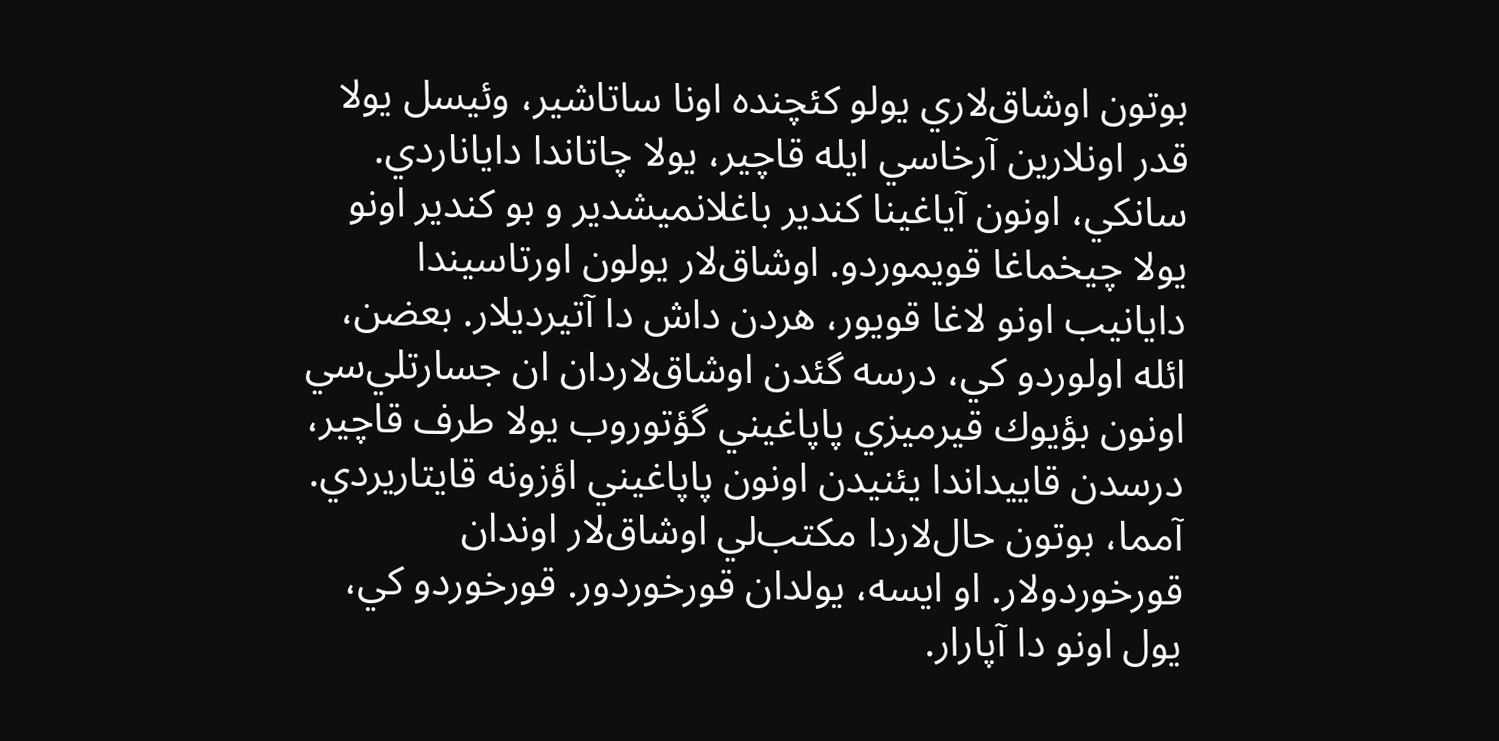بوتون اوشاق‌لاري يولو كئچنده اونا ساتاشير، وئيسل يولا قدر اونلارين آرخاسي ايله قاچير، يولا چاتاندا داياناردي. سانكي، اونون آياغينا كندير باغلانميشدير و بو كندير اونو يولا چيخماغا قويموردو. اوشاق‌لار يولون اورتاسيندا دايانيب اونو لاغا قويور، هردن داش دا آتيرديلار. بعضن، ائله اولوردو كي، درسه گئدن اوشاق‌لاردان ان جسارتلي‌سي اونون بؤيوك قيرميزي پاپاغيني گؤتوروب يولا طرف قاچير، درسدن قاييداندا يئنيدن اونون پاپاغيني اؤزونه قايتاريردي. آمما، بوتون حال‌لاردا مكتب‌لي اوشاق‌لار اوندان قورخوردولار. او ايسه، يولدان قورخوردور. قورخوردو كي، يول اونو دا آپارار.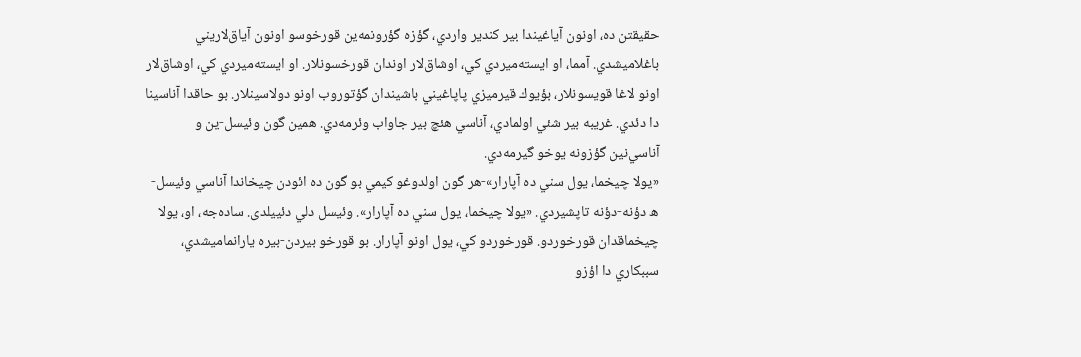حقيقتن ده، اونون آياغيندا بير كندير واردي، گؤزه گؤرونمه‌ين قورخوسو اونون آياق‌لاريني باغلاميشدي. آمما، او ايسته‌ميردي كي، اوشاق‌لار اوندان قورخسونلار. او ايسته‌ميردي كي، اوشاق‌لار اونو لاغا قويسونلار، بؤيوك قيرميزي پاپاغيني باشيندان گؤتوروب اونو دولاسينلار. بو حاقدا آناسينا دا دئدي. غريبه بير شئي اولمادي، آناسي هئچ بير جاواب وئرمه‌دي. همين گون وئيسل-ين و آناسي‌نين گؤزونه يوخو گيرمه‌دي.
«يولا چيخما، يول سني ده آپارار»-هر گون اولدوغو كيمي بو گون ده ائودن چيخاندا آناسي وئيسل-ه دؤنه-دؤنه تاپشيردي. «يولا چيخما، يول سني ده آپارار». وئيسل دلي دئییلدی. ساده‌جه، او، يولا چيخماقدان قورخوردو. قورخوردو كي، يول اونو آپارار. بو قورخو بيردن-بيره يارانماميشدي، سببكاري دا اؤزو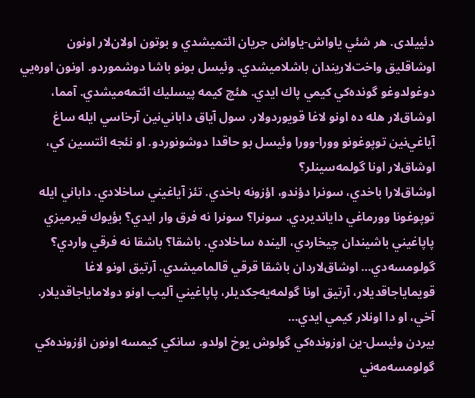دئییلدی. هر شئي ياواش-ياواش جريان ائتميشدي و بوتون اولان‌لار اونون اوشاقليق واخت‌لاريندان باشلاميشدي. وئيسل بونو باشا دوشموردو. اونون اوره‌يي دوغولدوغو گونده‌كي كيمي پاك ايدي. هئچ كيمه پيسليك ائتمه‌ميشدي. آمما، اوشاق‌لار هله ده اونو لاغا قويوردولار. سول آياق داباني‌نين آرخاسي ايله ساغ آياغي‌نين توپوغونو وورا-وورا وئيسل بو حاقدا دوشونوردو. او نئجه ائتسين كي، اوشاق‌لار اونا گولمه‌سينلر؟
اوشاق‌لارا باخدي، سونرا دؤندو، اؤزونه باخدي. تئز آياغيني ساخلادي. داباني ايله توپوغونا وورماغي دايانديردي. سونرا؟ سونرا نه فرق وار ايدي؟ بؤيوك قيرميزي پاپاغيني باشيندان چيخاردي، الينده ساخلادي. باشقا؟ باشقا نه فرقي واردي؟ گولومسه‌دي… اوشاق‌لاردان باشقا قرقي قالماميشدي. آرتيق اونو لاغا قويماياجاقديلار، آرتيق اونا گولمه‌يه‌جكديلر، پاپاغيني آليب اونو دولاماياجاقديلار. آخي، او دا اونلار كيمي ايدي…
بيردن وئيسل-ين اوزونده‌كي گولوش يوخ اولدو. سانكي كيمسه اونون اؤزونده‌كي گولومسه‌مه‌ني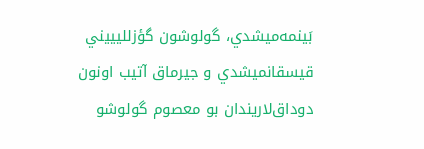بَينمه‌ميشدي، گولوشون گؤزلليييني قيسقانميشدي و جيرماق آتيب اونون دوداق‌لاريندان بو معصوم گولوشو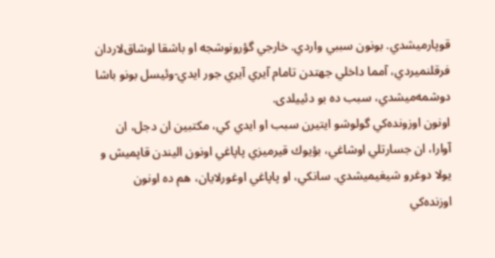قوپارميشدي. بونون سببي واردي. خارجي گؤرونوش‍جه او باشقا اوشاق‌لاردان فرقلنميردي، آمما داخلي جهتدن تامام آيري آيري جور ايدي-وئيسل بونو باشا دوشمه‌ميشدي، سبب ده بو دئییلدی.
اونون اوزونده‌كي گولوشو ايتيرن سبب او ايدي كي، مكتبين ان دجل، ان آوارا، ان جسارتلي اوشاغي، بؤيوك قيرميزي پاپاغي اونون اليندن قاپميش و يولا دوغرو شيغيميشدي. سانكي، او پاپاغي اوغورلايان، هم ده اونون اوزنده‌كي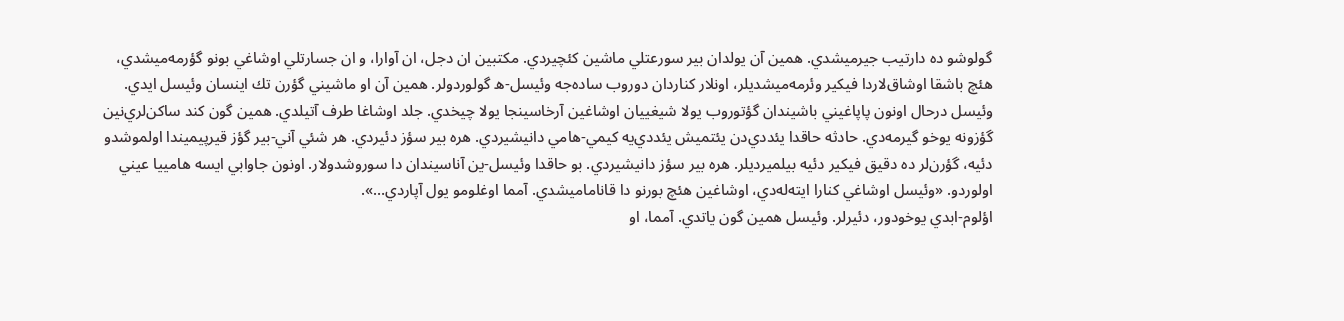گولوشو ده دارتيب جيرميشدي. همين آن يولدان بير سورعتلي ماشين كئچيردي. مكتبين ان دجل، ان آوارا، و ان جسارتلي اوشاغي بونو گؤرمه‌ميشدي، هئچ باشقا اوشاق‌لاردا فيكير وئرمه‌ميشديلر، اونلار كناردان دوروب ساده‌جه وئيسل-ه گولوردولر. همين آن او ماشيني گؤرن تك اينسان وئيسل ايدي. وئيسل درحال اونون پاپاغيني باشيندان گؤتوروب يولا شيغييان اوشاغين آرخاسينجا يولا چيخدي. جلد اوشاغا طرف آتيلدي. همين گون كند ساكن‌لري‌نين گؤزونه يوخو گيرمه‌دي. حادثه حاقدا يئددي‌دن يئتميش يئددي‌يه كيمي-هامي دانيشيردي. هره بير سؤز دئيردي. هر شئي آني-بير گؤز قيرپيميندا اولموشدو دئيه، گؤرن‌لر ده دقيق فيكير دئيه بيلميرديلر. هره بير سؤز دانيشيردي. بو حاقدا وئيسل-ين آناسيندان دا سوروشدولار. اونون جاوابي ايسه هامييا عيني اولوردو. «وئيسل اوشاغي كنارا ايته‌له‌دي، اوشاغين هئچ بورنو دا قاناماميشدي. آمما اوغلومو يول آپاردي…».
اؤلوم-ابدي يوخودور، دئيرلر. وئيسل همين گون ياتدي. آمما، او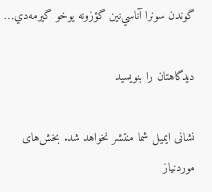گوندن سونرا آناسي‌نين گؤزونه يوخو گيرمه‌دي…

دیدگاهتان را بنویسید

نشانی ایمیل شما منتشر نخواهد شد. بخش‌های موردنیاز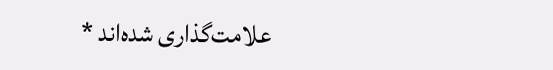علامت‌گذاری شده‌اند *